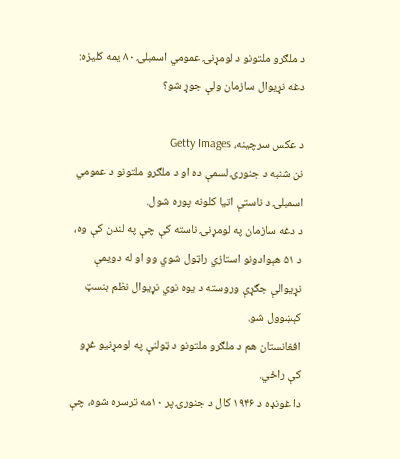د ملګرو ملتونو د لومړنۍ عمومي اسمبلۍ ۸۰ یمه کلیزه: دغه نړیوال سازمان ولې جوړ شو؟

د عکس سرچینه، Getty Images
نن شنبه د جنورۍ لسمې ده او د ملګرو ملتونو د عمومي اسمبلۍ د ناستې اتیا کلونه پوره شول.
د دغه سازمان په لومړنۍ ناسته کې چې په لندن کې وه، د ۵۱ هېوادونو استازي راټول شوي وو او له دویمې نړیوالې جګړې وروسته د یوه نوي نړیوال نظم بنسټ کېښوول شو.
افغانستان هم د ملګرو ملتونو د ټولنې په لومړنيو غړو کې راځي.
دا غونډه د ۱۹۴۶ کال د جنورۍ پر ۱۰مه ترسره شوه، چې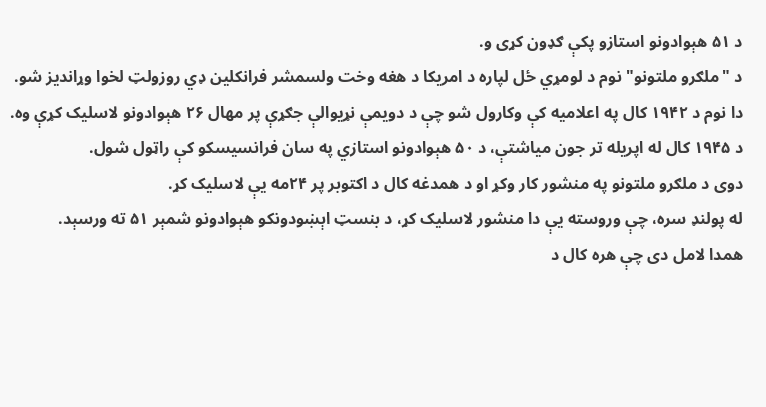د ۵۱ هېوادونو استازو پکې ګډون کړی و.
د "ملګرو ملتونو" نوم د لومړي ځل لپاره د امریکا د هغه وخت ولسمشر فرانکلین ډي روزولټ لخوا وړاندیز شو.
دا نوم د ۱۹۴۲ کال په اعلامیه کې وکارول شو چې د دویمې نړیوالې جګړې پر مهال ۲۶ هېوادونو لاسلیک کړې وه.
د ۱۹۴۵ کال له اپریله تر جون میاشتې، د ۵۰ هېوادونو استازي په سان فرانسیسکو کې راټول شول.
دوی د ملګرو ملتونو په منشور کار وکړ او د همدغه کال د اکتوبر پر ۲۴مه یې لاسلیک کړ.
له پولنډ سره، چې وروسته یې دا منشور لاسلیک کړ، د بنسټ اېښودونکو هېوادونو شمېر ۵۱ ته ورسېد.
همدا لامل دی چې هره کال د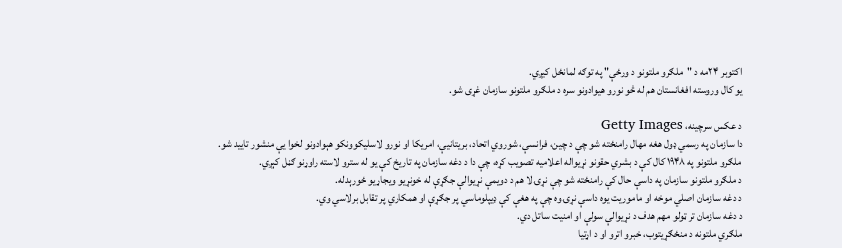اکتوبر ۲۴مه د "ملګرو ملتونو د ورځې" په توګه لمانځل کیږي.
یو کال وروسته افغانستان هم له څو نورو هيوادونو سره د ملګرو ملتونو سازمان غړی شو.

د عکس سرچینه، Getty Images
دا سازمان په رسمي ډول هغه مهال رامنځته شو چې د چین، فرانسې، شوروي اتحاد، بریتانیې، امریکا او نورو لاسلیکوونکو هېوادونو لخوا یې منشور تایید شو.
ملګرو ملتونو په ۱۹۴۸ کال کې د بشري حقونو نړیواله اعلامیه تصویب کړه، چې دا د دغه سازمان په تاریخ کې یو له سترو لاسته راوړنو ګڼل کېږي.
د ملګرو ملتونو سازمان په داسې حال کې رامنځته شو چې نړۍ لا هم د دویمې نړیوالې جګړې له خونړیو ویجاړیو ځورېدله.
د دغه سازمان اصلي موخه او ماموریت یوه داسې نړۍ وه چې په هغې کې ډیپلوماسي پر جګړې او همکاري پر تقابل برلاسي وي.
د دغه سازمان تر ټولو مهم هدف د نړیوالې سولې او امنیت ساتل دي.
ملګري ملتونه د منځګړیتوب، خبرو اترو او د اړتیا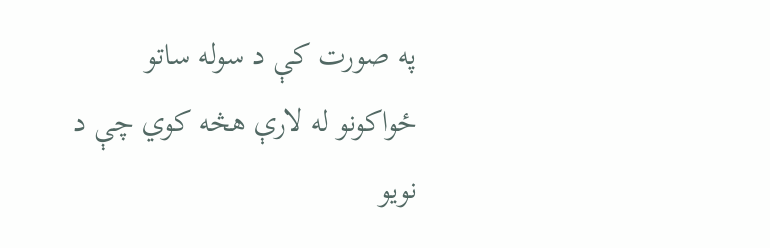په صورت کې د سوله ساتو ځواکونو له لارې هڅه کوي چې د نویو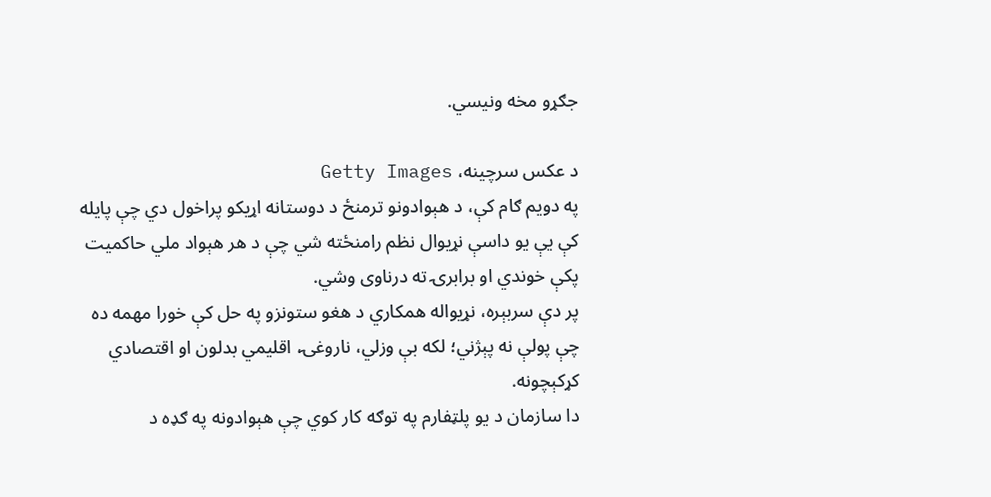جګړو مخه ونیسي.

د عکس سرچینه، Getty Images
په دویم ګام کې، د هېوادونو ترمنځ د دوستانه اړیکو پراخول دي چې پایله کې یې یو داسې نړیوال نظم رامنځته شي چې د هر هېواد ملي حاکمیت پکې خوندي او برابرۍ ته درناوی وشي.
پر دې سربېره، نړیواله همکاري د هغو ستونزو په حل کې خورا مهمه ده چې پولې نه پېژني؛ لکه بې وزلي، ناروغۍ، اقلیمي بدلون او اقتصادي کړکېچونه.
دا سازمان د یو پلټفارم په توګه کار کوي چې هېوادونه په ګډه د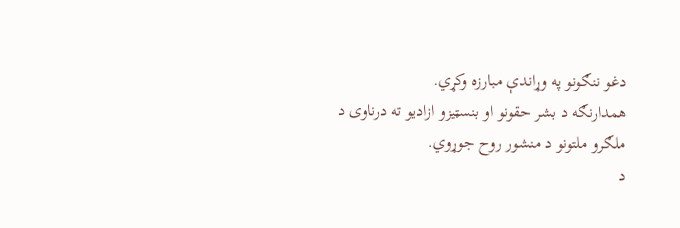دغو ننګونو په وړاندې مبارزه وکړي.
همدارنګه د بشر حقونو او بنسټیزو ازادیو ته درناوی د ملګرو ملتونو د منشور روح جوړوي.
د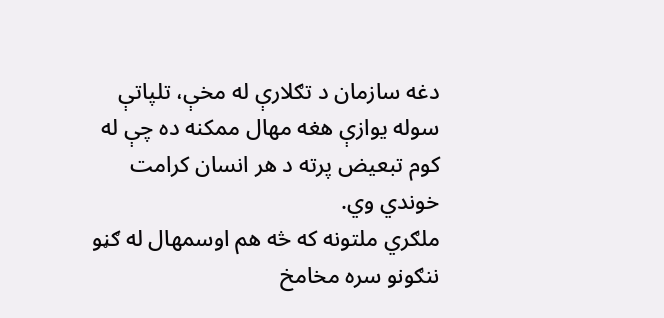دغه سازمان د تګلارې له مخې، تلپاتې سوله یوازې هغه مهال ممکنه ده چې له کوم تبعیض پرته د هر انسان کرامت خوندي وي.
ملګري ملتونه که څه هم اوسمهال له ګڼو ننګونو سره مخامخ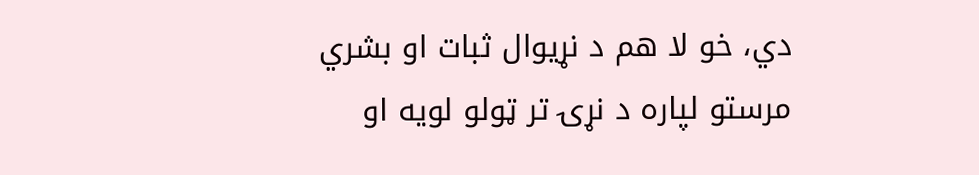دي، خو لا هم د نړیوال ثبات او بشري مرستو لپاره د نړۍ تر ټولو لویه او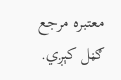معتبره مرجع ګڼل کېږي.